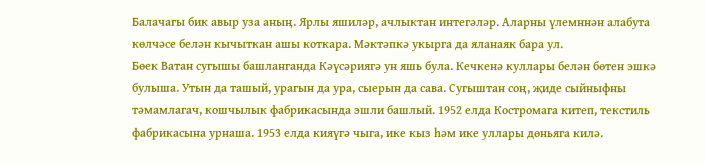Балачагы бик авыр уза аның. Ярлы яшиләр, ачлыктан интегәләр. Аларны үлемннән алабута көлчәсе белән кычыткан ашы коткара. Мәктәпкә укырга да яланаяк бара ул.
Бөек Ватан сугышы башланганда Кәүсәриягә ун яшь була. Кечкенә куллары белән бөтен эшкә булыша. Утын да ташый, урагын да ура, сыерын да сава. Сугыштан соң, җиде сыйныфны тәмамлагач, кошчылык фабрикасында эшли башлый. 1952 елда Костромага китеп, текстиль фабрикасына урнаша. 1953 елда кияүгә чыга, ике кыз һәм ике уллары дөньяга килә.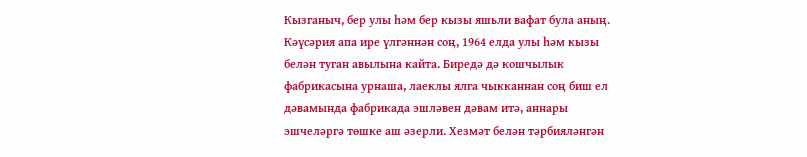Кызганыч, бер улы һәм бер кызы яшьли вафат була аның.
Кәүсәрия апа ире үлгәннән соң, 1964 елда улы һәм кызы белән туган авылына кайта. Биредә дә кошчылык фабрикасына урнаша, лаеклы ялга чыкканнан соң биш ел дәвамында фабрикада эшләвен дәвам итә, аннары эшчеләргә төшке аш әзерли. Хезмәт белән тәрбияләнгән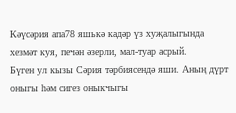Кәүсәрия апа78 яшькә кадәр үз хуҗалыгында хезмәт куя, печән әзерли, мал-туар асрый.
Бүген ул кызы Сәрия тәрбиясендә яши. Аның дүрт оныгы һәм сигез оныкчыгы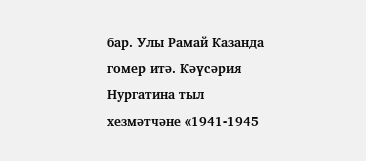бар. Улы Рамай Казанда гомер итә. Кәүсәрия Нургатина тыл хезмәтчәне «1941-1945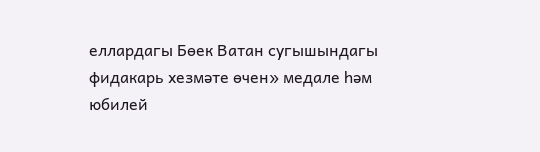еллардагы Бөек Ватан сугышындагы фидакарь хезмәте өчен» медале һәм юбилей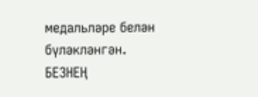медальләре белән бүләкләнгән.
БЕЗНЕҢ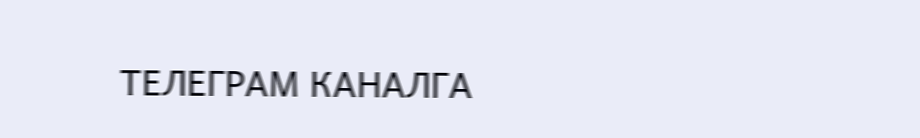ТЕЛЕГРАМ КАНАЛГА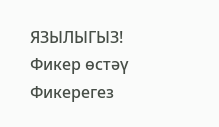ЯЗЫЛЫГЫЗ!
Фикер өстәү
Фикерегез